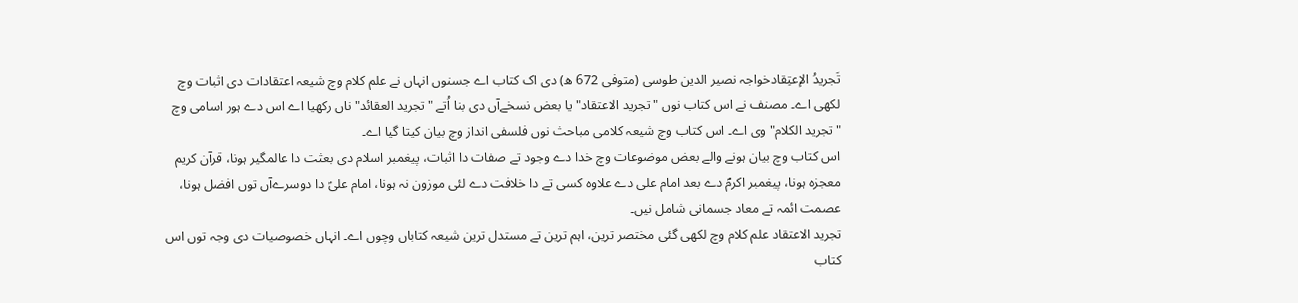تَجریدُ الإعتِقادخواجہ نصیر الدین طوسی (متوفی 672 ھ) دی اک کتاب اے جسنوں انہاں نے علم کلام وچ شیعہ اعتقادات دی اثبات وچ لکھی اے۔ مصنف نے اس کتاب نوں "تجرید الاعتقاد" یا بعض نسخےآں دی بنا اُتے "تجرید العقائد" ناں رکھیا اے اس دے ہور اسامی وچ "تجرید الکلام" وی اے۔ اس کتاب وچ شیعہ کلامی مباحث نوں فلسفی انداز وچ بیان کيتا گیا اے۔
اس کتاب وچ بیان ہونے والے بعض موضوعات وچ خدا دے وجود تے صفات دا اثبات، پیغمبر اسلام دی بعثت دا عالمگیر ہونا، قرآن کریم معجزہ ہونا، پیغمبر اکرمؐ دے بعد امام علی دے علاوہ کسی تے دا خلافت دے لئی موزون نہ ہونا، امام علیؑ دا دوسرےآں توں افضل ہونا، عصمت ائمہ تے معاد جسمانی شامل نيں۔
تجرید الاعتقاد علم کلام وچ لکھی گئی مختصر ترین، اہم ترین تے مستدل ترین شیعہ کتاباں وچوں اے۔ انہاں خصوصیات دی وجہ توں اس کتاب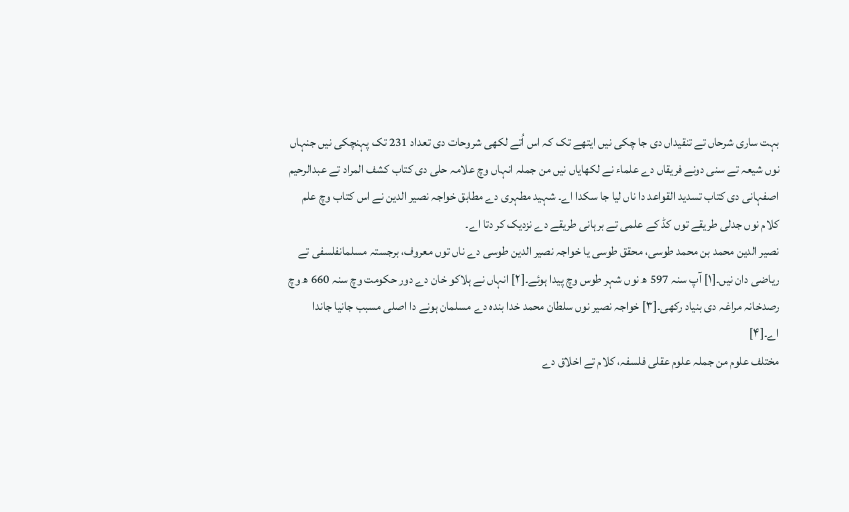بہت ساری شرحاں تے تنقیداں دی جا چکی نيں ایتھے تک کہ اس اُتے لکھی شروحات دی تعداد 231 تک پہنچکی نيں جنہاں نوں شیعہ تے سنی دونے فریقاں دے علماء نے لکھایاں نيں من جملہ انہاں وچ علامہ حلی دی کتاب کشف المراد تے عبدالرحیم اصفہانی دی کتاب تسدید القواعد دا ناں لیا جا سکدا اے۔ شہید مطہری دے مطابق خواجہ نصیر الدین نے اس کتاب وچ علم کلام نوں جدلی طریقے توں کڈ کے علمی تے برہانی طریقے دے نزدیک کر دتا اے۔
نصیر الدین محمد بن محمد طوسی، محقق طوسی یا خواجہ نصیر الدین طوسی دے ناں توں معروف، برجستہ مسلمانفلسفی تے ریاضی دان نيں۔[۱] آپ سنہ 597 ھ نوں شہر طوس وچ پیدا ہوئے۔[۲] انہاں نے ہلاکو خان دے دور حکومت وچ سنہ 660 ھ وچ رصدخانہ مراغہ دی بنیاد رکھی۔[۳] خواجہ نصیر نوں سلطان محمد خدا بندہ دے مسلمان ہونے دا اصلی مسبب جانیا جاندا اے۔[۴]
مختلف علوم من جملہ علوم عقلی فلسفہ، کلام تے اخلاق دے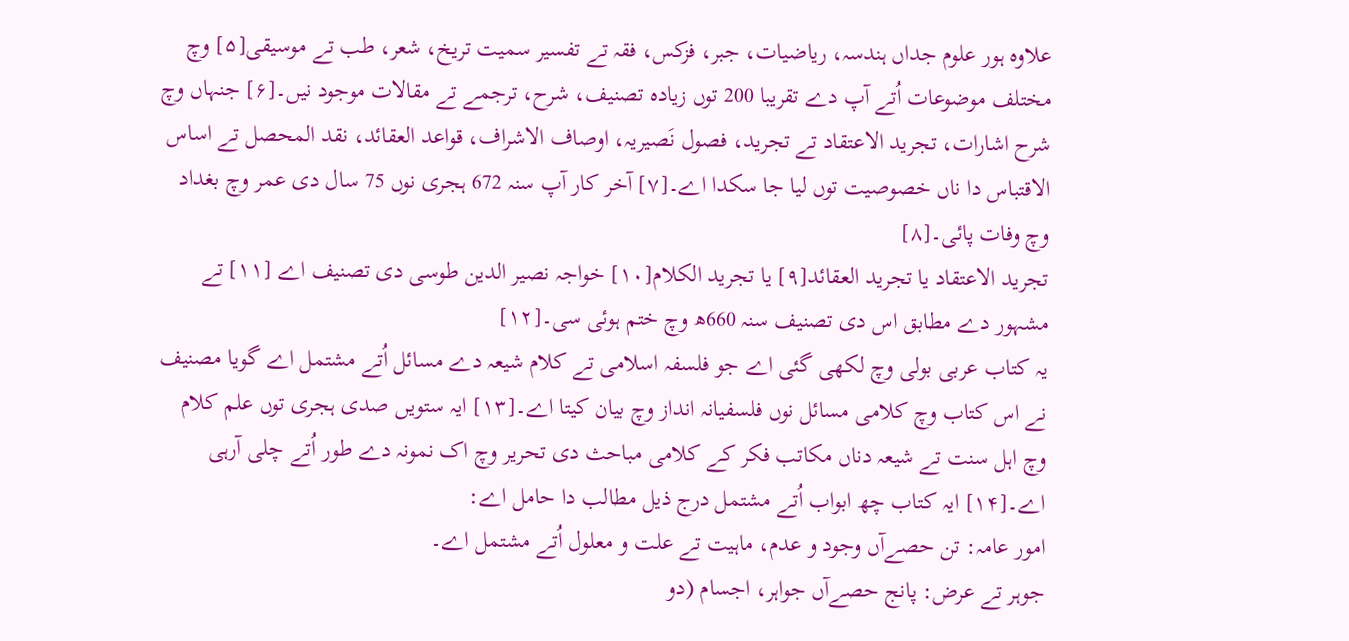علاوہ ہور علوم جداں ہندسہ، ریاضیات، جبر، فزکس، فقہ تے تفسیر سمیت تریخ، شعر، طب تے موسیقی[۵] وچ مختلف موضوعات اُتے آپ دے تقریبا 200 توں زیادہ تصنیف، شرح، ترجمے تے مقالات موجود نيں۔[۶] جنہاں وچ شرح اشارات، تجرید الاعتقاد تے تجرید، فصول نَصیریہ، اوصاف الاشراف، قواعد العقائد، نقد المحصل تے اساس الاقتباس دا ناں خصوصیت توں لیا جا سکدا اے۔[۷] آخر کار آپ سنہ 672 ہجری نوں 75 سال دی عمر وچ بغداد وچ وفات پائی۔[۸]
تجرید الاعتقاد یا تجرید العقائد[۹] یا تجرید الکلام[۱۰] خواجہ نصیر الدین طوسی دی تصنیف اے [۱۱] تے مشہور دے مطابق اس دی تصنیف سنہ 660ھ وچ ختم ہوئی سی۔[۱۲]
یہ کتاب عربی بولی وچ لکھی گئی اے جو فلسفہ اسلامی تے کلام شیعہ دے مسائل اُتے مشتمل اے گویا مصنیف نے اس کتاب وچ کلامی مسائل نوں فلسفیانہ انداز وچ بیان کيتا اے۔[۱۳] ایہ ستويں صدی ہجری توں علم کلام وچ اہل سنت تے شیعہ دناں مکاتب فکر کے کلامی مباحث دی تحریر وچ اک نمونہ دے طور اُتے چلی آرہی اے۔[۱۴] ایہ کتاب چھ ابواب اُتے مشتمل درج ذیل مطالب دا حامل اے:
امور عامہ: تن حصےآں وجود و عدم، ماہیت تے علت و معلول اُتے مشتمل اے۔
جوہر تے عرض: پانج حصےآں جواہر، اجسام (دو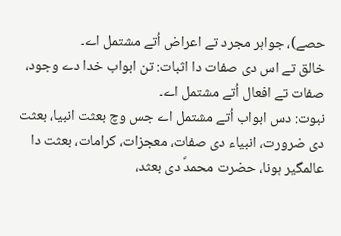حصے)، جواہر مجرد تے اعراض اُتے مشتمل اے۔
خالق تے اس دی صفات دا اثبات: تن ابواب خدا دے وجود، صفات تے افعال اُتے مشتمل اے۔
نبوت: دس ابواب اُتے مشتمل اے جس وچ بعثت انبیا، بعثت دی ضرورت، انبیاء دی صفات، معجزات، کرامات، بعثت دا عالمگیر ہونا، حضرت محمدؐ دی بعثد،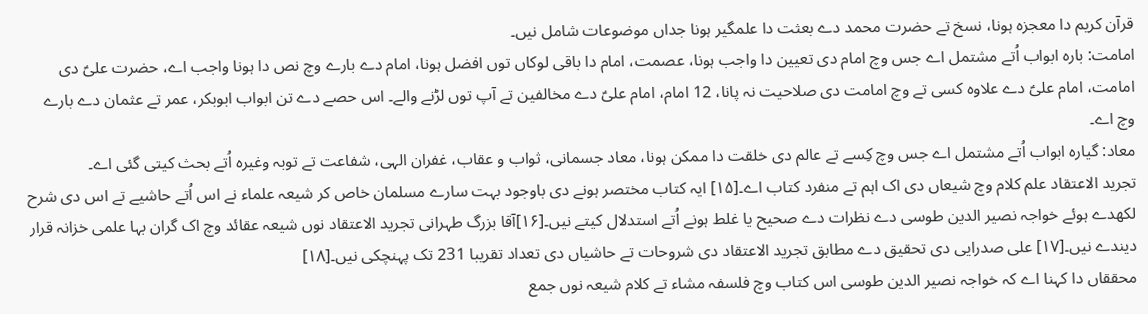قرآن کریم دا معجزہ ہونا، نسخ تے حضرت محمد دے بعثت دا علمگیر ہونا جداں موضوعات شامل نيں۔
امامت: بارہ ابواب اُتے مشتمل اے جس وچ امام دی تعیین دا واجب ہونا، عصمت، امام دا باقی لوکاں توں افضل ہونا، امام دے بارے وچ نص دا ہونا واجب اے، حضرت علیؑ دی امامت، امام علیؑ دے علاوہ کسی تے وچ امامت دی صلاحیت نہ پانا، 12 امام، امام علیؑ دے مخالفین تے آپ توں لڑنے والے۔ اس حصے دے تن ابواب ابوبکر، عمر تے عثمان دے بارے وچ اے۔
معاد: گیارہ ابواب اُتے مشتمل اے جس وچ کِسے تے عالم دی خلقت دا ممکن ہونا، معاد جسمانی، ثواب و عقاب، غفران الہی، شفاعت تے توبہ وغیرہ اُتے بحث کيتی گئی اے۔
تجرید الاعتقاد علم کلام وچ شیعاں دی اک اہم تے منفرد کتاب اے۔[۱۵] ایہ کتاب مختصر ہونے دی باوجود بہت سارے مسلمان خاص کر شیعہ علماء نے اس اُتے حاشیے تے اس دی شرح لکھدے ہوئے خواجہ نصیر الدین طوسی دے نظرات دے صحیح یا غلط ہونے اُتے استدلال کيتے نيں۔[۱۶]آقا بزرگ طہرانی تجرید الاعتقاد نوں شیعہ عقائد وچ اک گران بہا علمی خزانہ قرار دیندے نيں۔[۱۷] علی صدرایی دی تحقیق دے مطابق تجرید الاعتقاد دی شروحات تے حاشیاں دی تعداد تقریبا 231 تک پہنچکی نيں۔[۱۸]
محققاں دا کہنا اے کہ خواجہ نصیر الدین طوسی اس کتاب وچ فلسفہ مشاء تے کلام شیعہ نوں جمع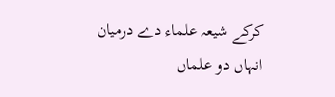کرکے شیعہ علماء دے درمیان انہاں دو علماں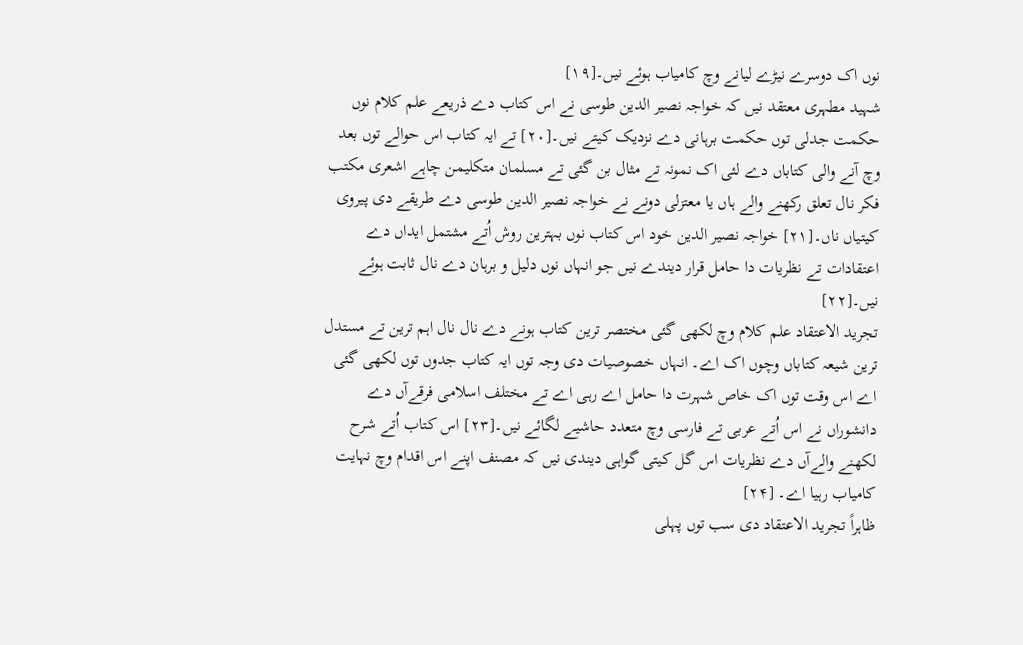نوں اک دوسرے نیڑے لیانے وچ کامیاب ہوئے نيں۔[۱۹]
شہید مطہری معتقد نيں کہ خواجہ نصیر الدین طوسی نے اس کتاب دے ذریعے علم کلام نوں حکمت جدلی توں حکمت برہانی دے نزدیک کيتے نيں۔[۲۰] تے ایہ کتاب اس حوالے توں بعد وچ آنے والی کتاباں دے لئی اک نمونہ تے مثال بن گئی تے مسلمان متکلیمن چاہے اشعری مکتب فکر نال تعلق رکھنے والے ہاں یا معتزلی دونے نے خواجہ نصیر الدین طوسی دے طریقے دی پیروی کیتیاں ناں۔[۲۱] خواجہ نصیر الدین خود اس کتاب نوں بہترین روش اُتے مشتمل ایداں دے اعتقادات تے نظریات دا حامل قرار دیندے نيں جو انہاں نوں دلیل و برہان دے نال ثابت ہوئے نيں۔[۲۲]
تجرید الاعتقاد علم کلام وچ لکھی گئی مختصر ترین کتاب ہونے دے نال نال اہم ترین تے مستدل ترین شیعہ کتاباں وچوں اک اے۔ انہاں خصوصیات دی وجہ توں ایہ کتاب جدوں توں لکھی گئی اے اس وقت توں اک خاص شہرت دا حامل اے رہی اے تے مختلف اسلامی فرقےآں دے دانشوراں نے اس اُتے عربی تے فارسی وچ متعدد حاشیے لگائے نيں۔[۲۳] اس کتاب اُتے شرح لکھنے والےآں دے نظریات اس گل کيتی گواہی دیندی نيں کہ مصنف اپنے اس اقدام وچ نہایت کامیاب رہیا اے۔ [۲۴]
ظاہراً تجرید الاعتقاد دی سب توں پہلی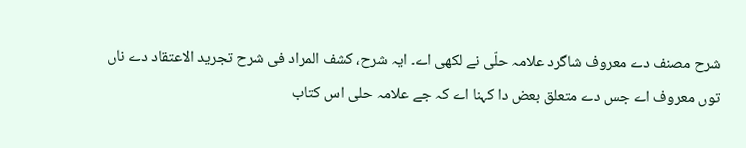شرح مصنف دے معروف شاگرد علامہ حلّی نے لکھی اے۔ ایہ شرح، کشف المراد فی شرح تجرید الاعتقاد دے ناں توں معروف اے جس دے متعلق بعض دا کہنا اے کہ جے علامہ حلی اس کتاب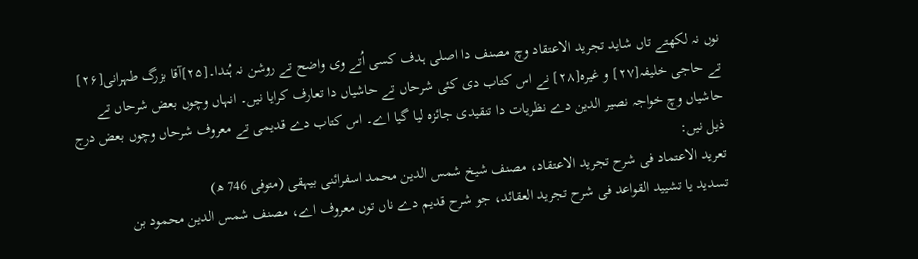نوں نہ لکهتے تاں شاید تجرید الاعتقاد وچ مصنف دا اصلی ہدف کسی اُتے وی واضح تے روشن نہ ہُندا۔[۲۵]آقا بزرگ طہرانی[۲۶] تے حاجی خلیفہ[۲۷] و غیرہ[۲۸] نے اس کتاب دی کئی شرحاں تے حاشیاں دا تعارف کرایا نيں۔ انہاں وچوں بعض شرحاں تے حاشیاں وچ خواجہ نصیر الدین دے نظریات دا تنقیدی جائزہ لیا گیا اے۔ اس کتاب دے قدیمی تے معروف شرحاں وچوں بعض درج ذیل نيں:
تعرید الاعتماد فی شرح تجرید الاعتقاد، مصنف شیخ شمس الدین محمد اسفرائنی بیہقی (متوفی 746 ھ)
تسدید یا تشیید القواعد فی شرح تجرید العقائد، جو شرح قدیم دے ناں توں معروف اے، مصنف شمس الدین محمود بن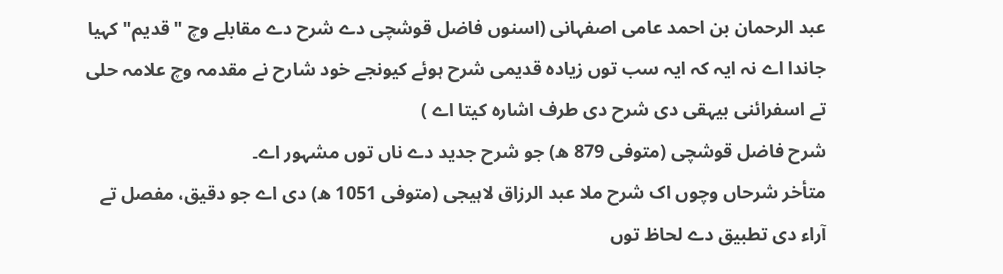عبد الرحمان بن احمد عامی اصفہانی (اسنوں فاضل قوشچی دے شرح دے مقابلے وچ "قدیم" کہیا جاندا اے نہ ایہ کہ ایہ سب توں زیادہ قدیمی شرح ہوئے کیونجے خود شارح نے مقدمہ وچ علامہ حلی تے اسفرائنی بیہقی دی شرح دی طرف اشارہ کيتا اے )
شرح فاضل قوشچی (متوفی 879 ھ) جو شرح جدید دے ناں توں مشہور اے۔
متأخر شرحاں وچوں اک شرح ملا عبد الرزاق لاہیجی (متوفی 1051 ھ) دی اے جو دقیق، مفصل تے آراء دی تطبیق دے لحاظ توں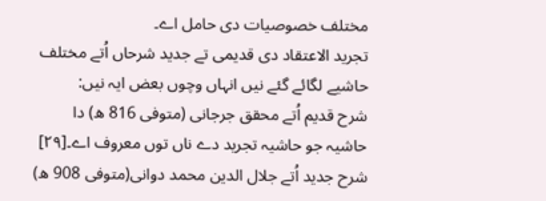مختلف خصوصیات دی حامل اے۔
تجرید الاعتقاد دی قدیمی تے جدید شرحاں اُتے مختلف حاشیے لگائے گئے نيں انہاں وچوں بعض ایہ نيں:
شرح قدیم اُتے محقق جرجانی (متوفی 816 ھ) دا حاشیہ جو حاشیہ تجرید دے ناں توں معروف اے۔[۲۹]
شرح جدید اُتے جلال الدین محمد دوانی(متوفی 908 ھ)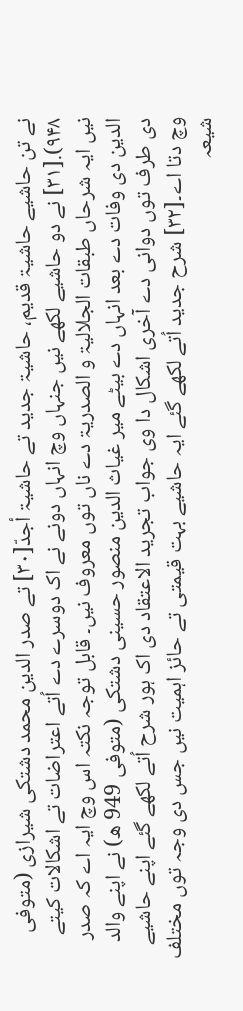نے تن حاشیے حاشیۃ قدیم، حاشیۃ جدید تے حاشیۃ أجدّ[۳۰] تے صدر الدین محمد دشتکی شیرازی (متوفی ۹۴۸).[۳۱] نے دو حاشیے لکھے نيں جنہاں وچ انہاں دونے نے اک دوسرے دے اُتے اعتراضات تے اشکالات کيتے نيں ایہ شرحاں طبقات الجلالیۃ و الصدریۃ دے ناں توں معروف نيں۔ قابل توجہ نکتہ اس وچ ایہ اے کہ صدر الدین دی وفات دے بعد انہاں دے بیٹے میر غیاث الدین منصور حسینی دشتکی (متوفی 949 ھ) نے اپنے والد دی طرف توں دوانی دے آخری اشکال دا وی جواب تجرید الاعتقاد دی اک ہور شرح اُتے لکھے گئے اپنے حاشیے وچ دتا اے۔[۳۲] شرح جدید اُتے لکھے گئے ایہ حاشیے بہت قیمتی تے حائز اہمیت نيں جس دی وجہ توں مختلف شیعہ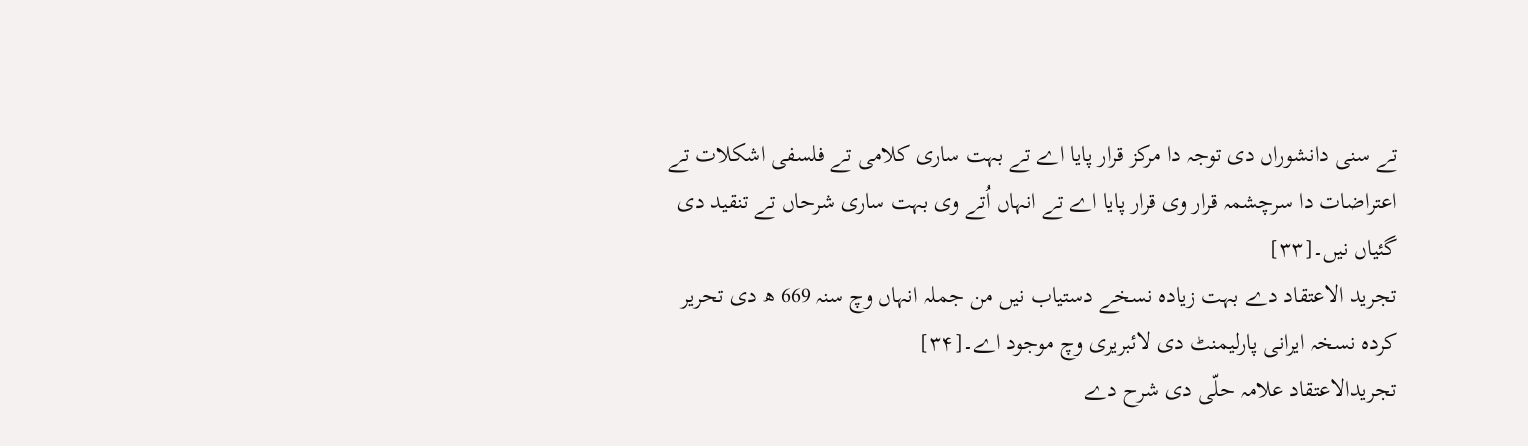تے سنی دانشوراں دی توجہ دا مرکز قرار پایا اے تے بہت ساری کلامی تے فلسفی اشکلات تے اعتراضات دا سرچشمہ قرار وی قرار پایا اے تے انہاں اُتے وی بہت ساری شرحاں تے تنقید دی گئیاں نيں۔[۳۳]
تجرید الاعتقاد دے بہت زیادہ نسخے دستیاب نيں من جملہ انہاں وچ سنہ 669 ھ دی تحریر کردہ نسخہ ایرانی پارلیمنٹ دی لائبریری وچ موجود اے۔[۳۴]
تجریدالاعتقاد علامہ حلّی دی شرح دے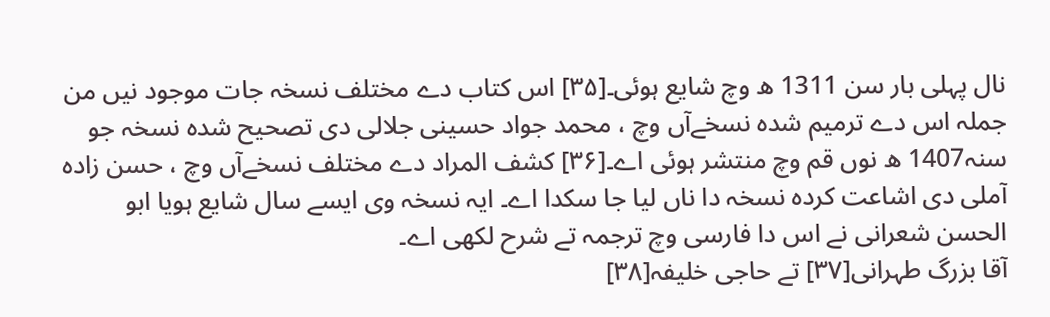نال پہلی بار سن 1311 ھ وچ شایع ہوئی۔[۳۵] اس کتاب دے مختلف نسخہ جات موجود نيں من جملہ اس دے ترمیم شدہ نسخےآں وچ ، محمد جواد حسینی جلالی دی تصحیح شدہ نسخہ جو سنہ1407 ھ نوں قم وچ منتشر ہوئی اے۔[۳۶] کشف المراد دے مختلف نسخےآں وچ ، حسن زادہ آملی دی اشاعت کردہ نسخہ دا ناں لیا جا سکدا اے۔ ایہ نسخہ وی ايسے سال شایع ہويا ابو الحسن شعرانی نے اس دا فارسی وچ ترجمہ تے شرح لکھی اے۔
آقا بزرگ طہرانی[۳۷] تے حاجی خلیفہ[۳۸]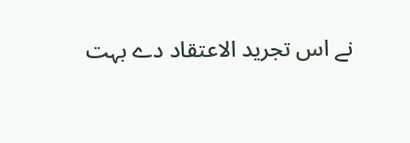نے اس تجرید الاعتقاد دے بہت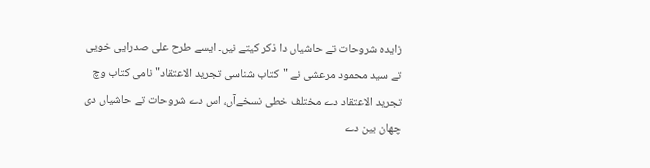زایدہ شروحات تے حاشیاں دا ذکر کيتے نيں۔ ايسے طرح علی صدرایی خویی تے سید محمود مرعشی نے "کتاب شناسی تجرید الاعتقاد" نامی کتاب وچ تجرید الاعتقاد دے مختلف خطی نسخےآں، اس دے شروحات تے حاشیاں دی چھان بین دے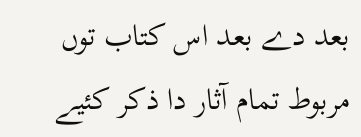بعد دے بعد اس کتاب توں مربوط تمام آثار دا ذکر کئیے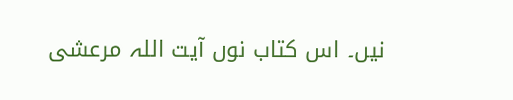نيں۔ اس کتاب نوں آیت اللہ مرعشی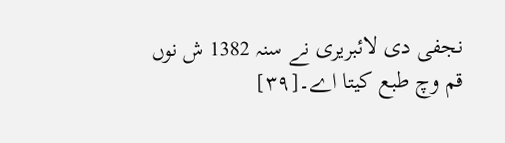نجفی دی لائبریری نے سنہ 1382 ش نوں قم وچ طبع کيتا اے۔[۳۹]